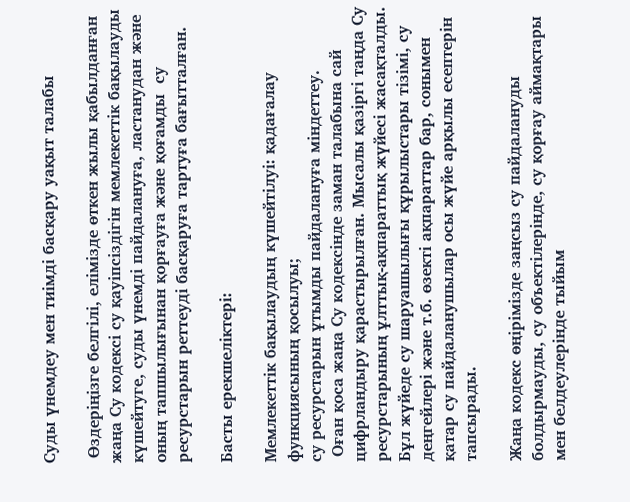Суды үнемдеу мен тиімді басқару уақыт талабы

 Өздеріңізге белгілі, елімізде өткен жылы қабылданған жаңа Су кодексі су қауіпсіздігін мемлекеттік бақылауды күшейтуге, суды үнемді пайдалануға, ластанудан және оның тапшылығынан қорғауға және қоғамды  су ресурстарын реттеуді басқаруға тартуға бағытталған.

Басты ерекшеліктері:

Мемлекеттік бақылаудың күшейтілуі: қадағалау функциясының қосылуы;
су ресурстарын ұтымды пайдалануға міндеттеу.
 Оған қоса жаңа Су кодексінде заман талабына сай цифрландыру қарастырылған. Мысалы қазіргі таңда Су ресурстарының ұлттық-ақпараттық жүйесі жасақталды. Бұл жүйеде су шаруашылығы құрылыстары тізімі, су деңгейлері және т.б. өзекті ақпараттар бар, сонымен қатар су пайдаланушылар осы жүйе арқылы есептерін тапсырады.

Жаңа кодекс өңірімізде заңсыз су пайдалануды болдырмауды, су объектілерінде, су қорғау аймақтары мен белдеулерінде тыйым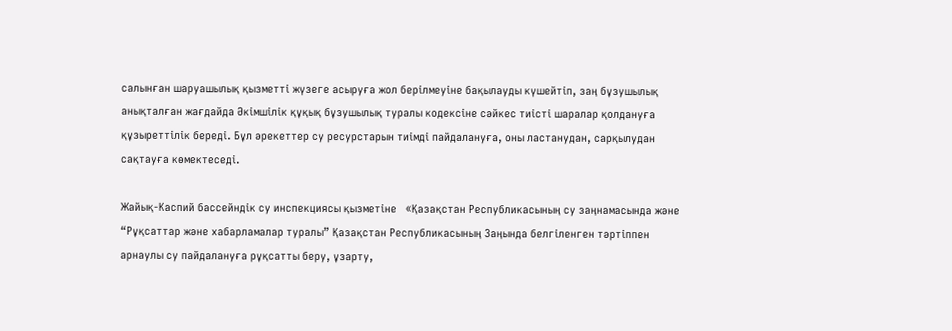салынған шаруашылық қызметті жүзеге асыруға жол берілмеуіне бақылауды күшейтіп, заң бұзушылық анықталған жағдайда Әкімшілік құқық бұзушылық туралы кодексіне сәйкес тиісті шаралар қолдануға құзыреттілік береді. Бұл әрекеттер су ресурстарын тиімді пайдалануға, оны ластанудан, сарқылудан сақтауға көмектеседі.

Жайық-Каспий бассейндік су инспекциясы қызметіне   «Қазақстан Республикасының су заңнамасында және “Рұқсаттар және хабарламалар туралы” Қазақстан Республикасының Заңында белгіленген тәртіппен арнаулы су пайдалануға рұқсатты беру, ұзарту,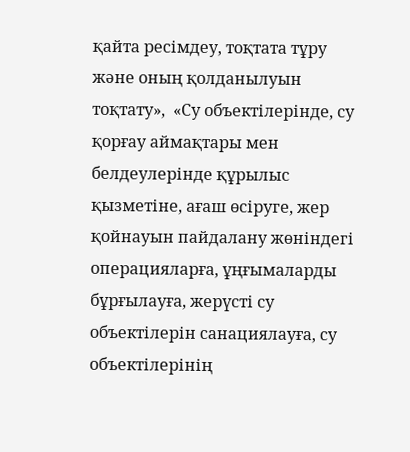қайта ресімдеу, тоқтата тұру және оның қолданылуын тоқтату»,  «Су объектілерінде, су қорғау аймақтары мен белдеулерінде құрылыс қызметіне, ағаш өсіруге, жер қойнауын пайдалану жөніндегі операцияларға, ұңғымаларды бұрғылауға, жерүсті су объектілерін санациялауға, су объектілерінің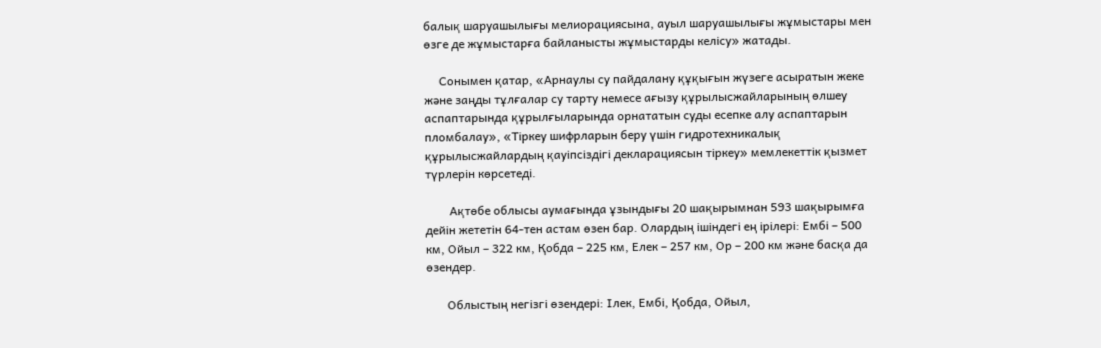балық шаруашылығы мелиорациясына, ауыл шаруашылығы жұмыстары мен өзге де жұмыстарға байланысты жұмыстарды келісу» жатады.

     Сонымен қатар, «Арнаулы су пайдалану құқығын жүзеге асыратын жеке және заңды тұлғалар су тарту немесе ағызу құрылысжайларының өлшеу аспаптарында құрылғыларында орнататын суды есепке алу аспаптарын пломбалау», «Тіркеу шифрларын беру үшін гидротехникалық құрылысжайлардың қауіпсіздігі декларациясын тіркеу» мемлекеттік қызмет түрлерін көрсетеді.

        Ақтөбе облысы аумағында ұзындығы 20 шақырымнан 593 шақырымға дейін жететін 64-тен астам өзен бар. Олардың ішіндегі ең ірілері: Ембі – 500 км, Ойыл – 322 км, Қобда – 225 км, Елек – 257 км, Ор – 200 км және басқа да өзендер.

       Облыстың негізгі өзендері: Ілек, Ембі, Қобда, Ойыл,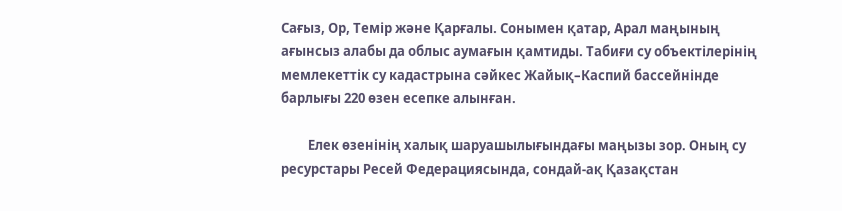Сағыз, Ор, Темір және Қарғалы. Сонымен қатар, Арал маңының ағынсыз алабы да облыс аумағын қамтиды. Табиғи су объектілерінің мемлекеттік су кадастрына сәйкес Жайық–Каспий бассейнінде барлығы 220 өзен есепке алынған.

         Елек өзенінің халық шаруашылығындағы маңызы зор. Оның су ресурстары Ресей Федерациясында, сондай-ақ Қазақстан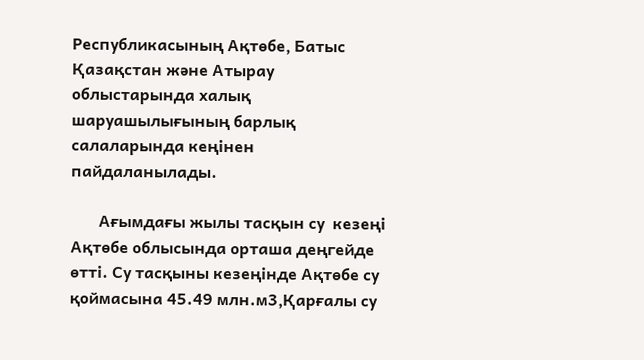Республикасының Ақтөбе, Батыс Қазақстан және Атырау облыстарында халық шаруашылығының барлық салаларында кеңінен пайдаланылады.

       Ағымдағы жылы тасқын су  кезеңі Ақтөбе облысында орташа деңгейде өтті. Су тасқыны кезеңінде Ақтөбе су қоймасына 45.49 млн.м3,Қарғалы су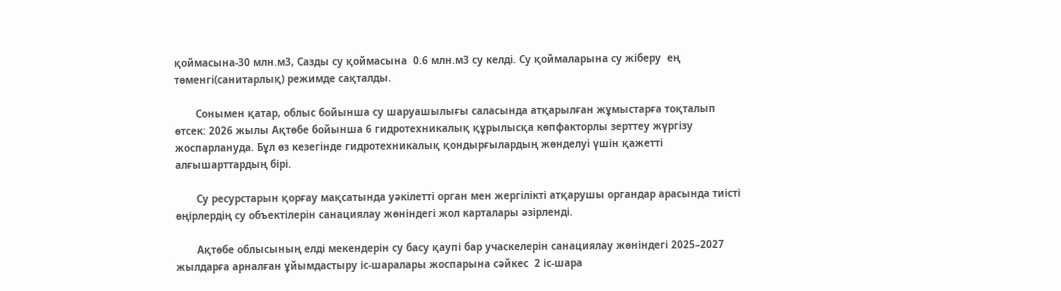қоймасына-30 млн.м3, Сазды су қоймасына  0.6 млн.м3 су келді. Су қоймаларына су жіберу  ең төменгі(санитарлық) режимде сақталды.

       Сонымен қатар, облыс бойынша су шаруашылығы саласында атқарылған жұмыстарға тоқталып өтсек: 2026 жылы Ақтөбе бойынша 6 гидротехникалық құрылысқа көпфакторлы зерттеу жүргізу жоспарлануда. Бұл өз кезегінде гидротехникалық қондырғылардың жөнделуі үшін қажетті алғышарттардың бірі.

       Су ресурстарын қорғау мақсатында уәкілетті орган мен жергілікті атқарушы органдар арасында тиісті өңірлердің су объектілерін санациялау жөніндегі жол карталары әзірленді.

       Ақтөбе облысының елді мекендерін су басу қаупі бар учаскелерін санациялау жөніндегі 2025–2027 жылдарға арналған ұйымдастыру іс-шаралары жоспарына сәйкес  2 іс-шара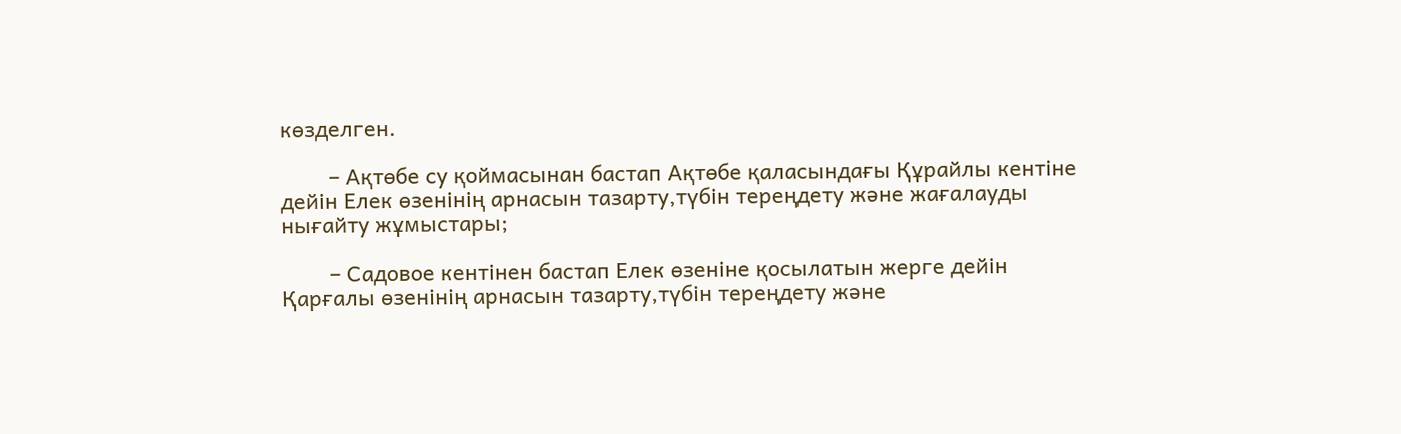көзделген.

        – Ақтөбе су қоймасынан бастап Ақтөбе қаласындағы Құрайлы кентіне дейін Елек өзенінің арнасын тазарту,түбін тереңдету және жағалауды нығайту жұмыстары;

        – Садовое кентінен бастап Елек өзеніне қосылатын жерге дейін Қарғалы өзенінің арнасын тазарту,түбін тереңдету және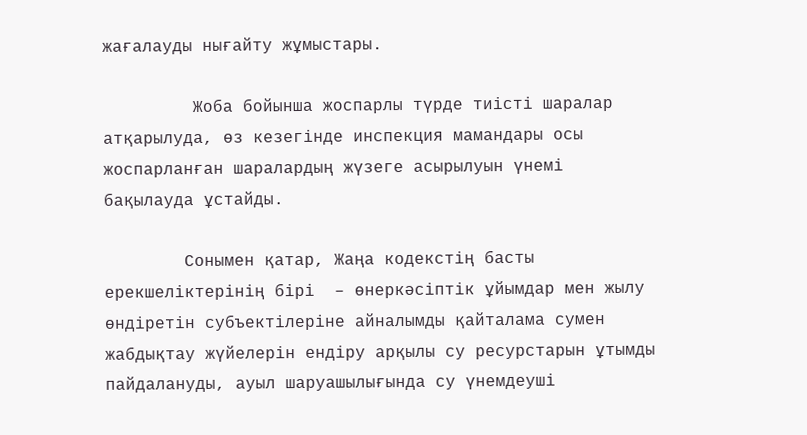жағалауды нығайту жұмыстары.

         Жоба бойынша жоспарлы түрде тиісті шаралар атқарылуда, өз кезегінде инспекция мамандары осы жоспарланған шаралардың жүзеге асырылуын үнемі бақылауда ұстайды.

        Сонымен қатар, Жаңа кодекстің басты ерекшеліктерінің бірі  – өнеркәсіптік ұйымдар мен жылу өндіретін субъектілеріне айналымды қайталама сумен жабдықтау жүйелерін ендіру арқылы су ресурстарын ұтымды пайдалануды, ауыл шаруашылығында су үнемдеуші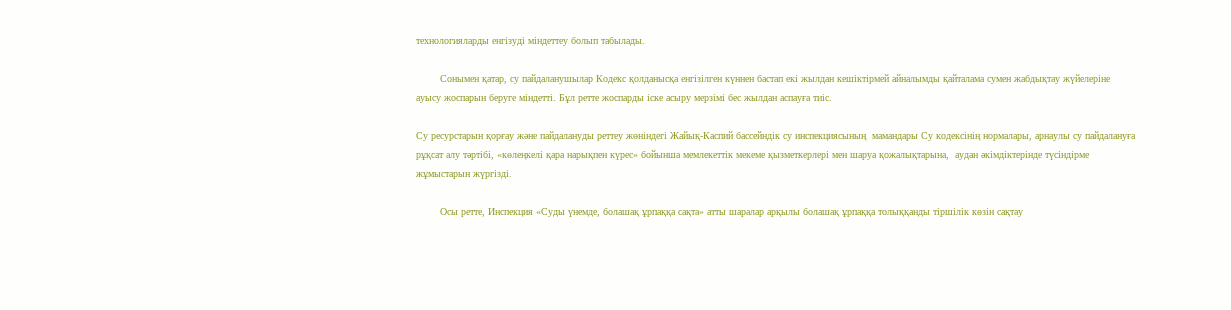технологияларды енгізуді міндеттеу болып табылады.

        Сонымен қатар, су пайдаланушылар Кодекс қолданысқа енгізілген күннен бастап екі жылдан кешіктірмей айналымды қайталама сумен жабдықтау жүйелеріне ауысу жоспарын беруге міндетті. Бұл ретте жоспарды іске асыру мерзімі бес жылдан аспауға тиіс.

Су ресурстарын қорғау және пайдалануды реттеу жөніндегі Жайық-Каспий бассейндік су инспекциясының  мамандары Су кодексінің нормалары, арнаулы су пайдалануға рұқсат алу тәртібі, «көлеңкелі қара нарықпен күрес» бойынша мемлекеттік мекеме қызметкерлері мен шаруа қожалықтарына,  аудан әкімдіктерінде түсіндірме жұмыстарын жүргізді.

        Осы ретте, Инспекция «Суды үнемде, болашақ ұрпаққа сақта» атты шаралар арқылы болашақ ұрпаққа толыққанды тіршілік көзін сақтау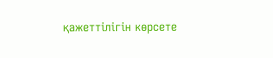қажеттілігін көрсете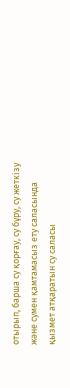отырып, барша су қорғау, су бұру, су жеткізу  және сумен қамтамасыз ету саласында қызмет атқаратын су саласы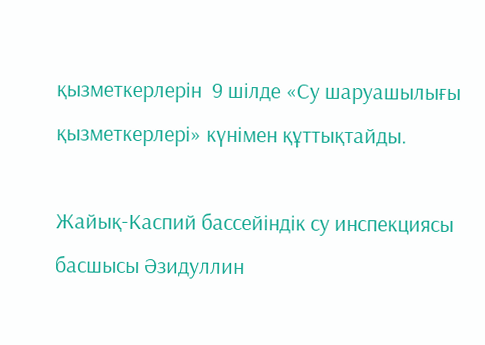қызметкерлерін  9 шілде «Су шаруашылығы қызметкерлері» күнімен құттықтайды.

Жайық-Каспий бассейіндік су инспекциясы басшысы Әзидуллин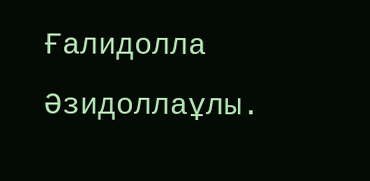Ғалидолла Әзидоллаұлы.